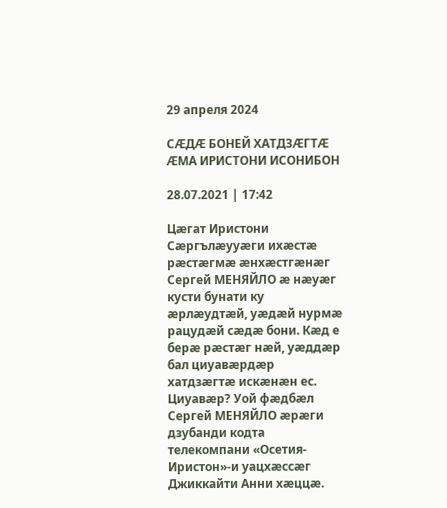29 апреля 2024

СӔДӔ БОНЕЙ ХАТДЗӔГТӔ ӔМА ИРИСТОНИ ИСОНИБОН

28.07.2021 | 17:42

Цӕгат Иристони Сӕргълӕууӕги ихӕстӕ рӕстӕгмӕ ӕнхӕстгӕнӕг Сергей МЕНЯЙЛО ӕ нӕуӕг кусти бунати ку ӕрлӕудтӕй, уӕдӕй нурмӕ рацудӕй сӕдӕ бони. Кӕд е берӕ рӕстӕг нӕй, уӕддӕр бал циуавӕрдӕр хатдзӕгтӕ искӕнӕн ес. Циуавӕр? Уой фӕдбӕл Сергей МЕНЯЙЛО ӕрӕги дзубанди кодта телекомпани «Осетия-Иристон»-и уацхӕссӕг Джиккайти Анни хӕццӕ.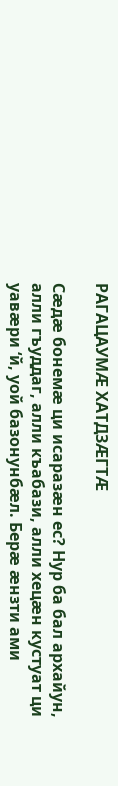РАГАЦАУМӔ ХАТДЗӔГТӔ

Сӕдӕ бонемӕ ци исаразӕн ес? Нур ба бал архайун, алли гъуддаг, алли къабази, алли хецӕн кустуат ци уавӕри ‘й, уой базонунбӕл. Берӕ ӕнзти ами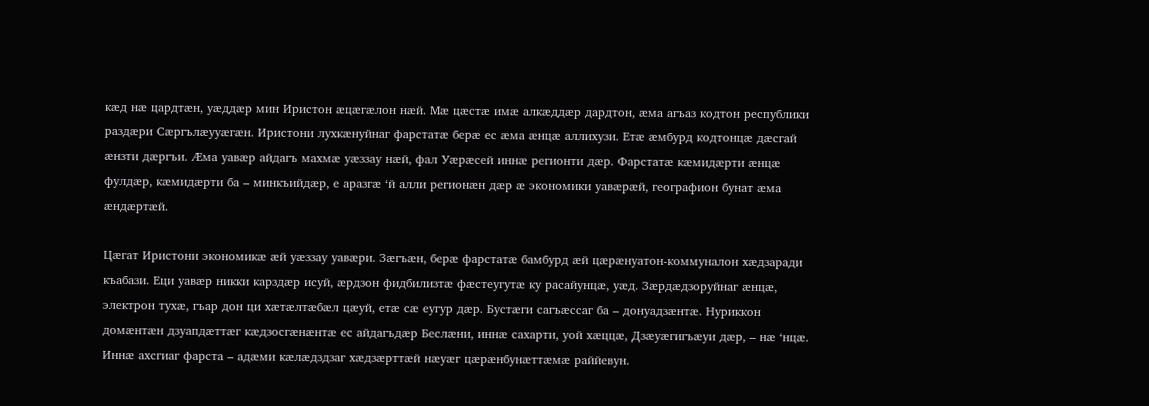кӕд нӕ цардтӕн, уӕддӕр мин Иристон ӕцӕгӕлон нӕй. Мӕ цӕстӕ имӕ алкӕддӕр дардтон, ӕма агъаз кодтон республики раздӕри Сӕргълӕууӕгӕн. Иристони лухкӕнуйнаг фарстатӕ берӕ ес ӕма ӕнцӕ аллихузи. Етӕ ӕмбурд кодтонцӕ дӕсгай ӕнзти дӕргъи. Ӕма уавӕр айдагъ махмӕ уӕззау нӕй, фал Уӕрӕсей иннӕ регионти дӕр. Фарстатӕ кӕмидӕрти ӕнцӕ фулдӕр, кӕмидӕрти ба – минкъийдӕр, е аразгӕ ‘й алли регионӕн дӕр ӕ экономики уавӕрӕй, географион бунат ӕма ӕндӕртӕй.

Цӕгат Иристони экономикӕ ӕй уӕззау уавӕри. Зӕгъӕн, берӕ фарстатӕ бамбурд ӕй цӕрӕнуатон-коммуналон хӕдзаради къабази. Еци уавӕр никки карздӕр исуй, ӕрдзон фидбилизтӕ фӕстеугутӕ ку расайунцӕ, уӕд. Зӕрдӕдзоруйнаг ӕнцӕ, электрон тухӕ, гъар дон ци хӕтӕлтӕбӕл цӕуй, етӕ сӕ еугур дӕр. Бустӕги сагъӕссаг ба – донуадзӕнтӕ. Нуриккон домӕнтӕн дзуапдӕттӕг кӕдзосгӕнӕнтӕ ес айдагъдӕр Беслӕни, иннӕ сахарти, уой хӕццӕ, Дзӕуӕгигъӕуи дӕр, – нӕ ‘нцӕ. Иннӕ ахсгиаг фарста – адӕми кӕлӕдздзаг хӕдзӕрттӕй нӕуӕг цӕрӕнбунӕттӕмӕ раййевун.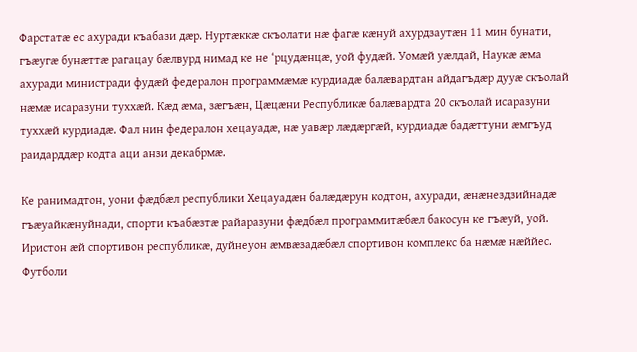Фарстатӕ ес ахуради къабази дӕр. Нуртӕккӕ скъолати нӕ фагӕ кӕнуй ахурдзаутӕн 11 мин бунати, гъӕугӕ бунӕттӕ рагацау бӕлвурд нимад ке не ‘рцудӕнцӕ, уой фудӕй. Уомӕй уӕлдай, Наукӕ ӕма ахуради министради фудӕй федералон программӕмӕ курдиадӕ балӕвардтан айдагъдӕр дууӕ скъолай нӕмӕ исаразуни туххӕй. Кӕд ӕма, зӕгъӕн, Цӕцӕни Республикӕ балӕвардта 20 скъолай исаразуни туххӕй курдиадӕ. Фал нин федералон хецауадӕ, нӕ уавӕр лӕдӕргӕй, курдиадӕ бадӕттуни ӕмгъуд раидарддӕр кодта аци анзи декабрмӕ.

Ке ранимадтон, уони фӕдбӕл республики Хецауадӕн балӕдӕрун кодтон, ахуради, ӕнӕнездзийнадӕ гъӕуайкӕнуйнади, спорти къабӕзтӕ райаразуни фӕдбӕл программитӕбӕл бакосун ке гъӕуй, уой. Иристон ӕй спортивон республикӕ, дуйнеуон ӕмвӕзадӕбӕл спортивон комплекс ба нӕмӕ нӕййес. Футболи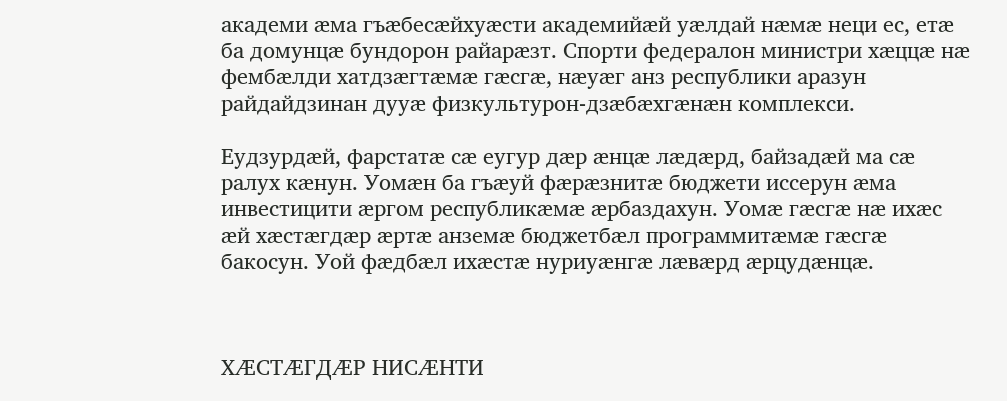академи ӕма гъӕбесӕйхуӕсти академийӕй уӕлдай нӕмӕ неци ес, етӕ ба домунцӕ бундорон райарӕзт. Спорти федералон министри хӕццӕ нӕ фембӕлди хатдзӕгтӕмӕ гӕсгӕ, нӕуӕг анз республики аразун райдайдзинан дууӕ физкультурон-дзӕбӕхгӕнӕн комплекси.

Еудзурдӕй, фарстатӕ сӕ еугур дӕр ӕнцӕ лӕдӕрд, байзадӕй ма сӕ ралух кӕнун. Уомӕн ба гъӕуй фӕрӕзнитӕ бюджети иссерун ӕма инвестицити ӕргом республикӕмӕ ӕрбаздахун. Уомӕ гӕсгӕ нӕ ихӕс ӕй хӕстӕгдӕр ӕртӕ анземӕ бюджетбӕл программитӕмӕ гӕсгӕ бакосун. Уой фӕдбӕл ихӕстӕ нуриуӕнгӕ лӕвӕрд ӕрцудӕнцӕ.



ХӔСТӔГДӔР НИСӔНТИ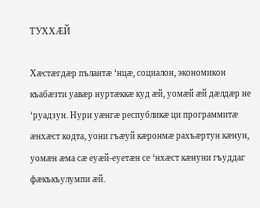ТУХХӔЙ

Хӕстӕгдӕр пълантӕ ‘нцӕ, социалон, экономикон къабӕзти уавӕр нуртӕккӕ куд ӕй, уомӕй ӕй дӕлдӕр не ‘руадзун. Нури уӕнгӕ республикӕ ци программитӕ ӕнхӕст кодта, уони гъӕуй кӕронмӕ рахъӕртун кӕнун, уомӕн ӕма сӕ еуӕй-еуетӕн се ‘нхӕст кӕнуни гъуддаг фӕкъкъулумпи ӕй.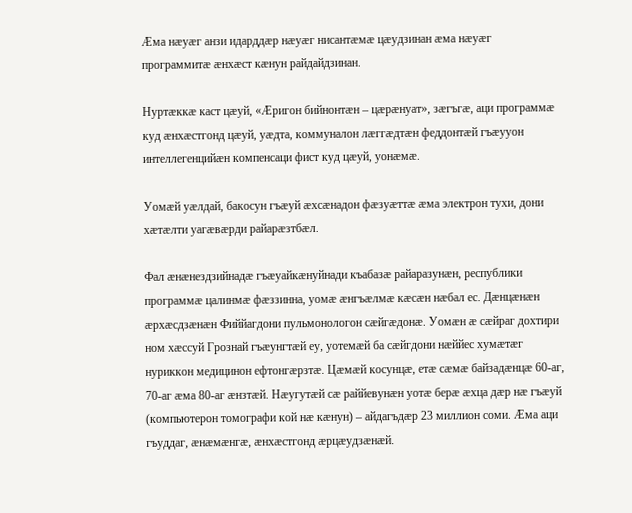Ӕма нӕуӕг анзи идарддӕр нӕуӕг нисантӕмӕ цӕудзинан ӕма нӕуӕг программитӕ ӕнхӕст кӕнун райдайдзинан.

Нуртӕккӕ каст цӕуй, «Ӕригон бийнонтӕн – цӕрӕнуат», зӕгъгӕ, аци программӕ куд ӕнхӕстгонд цӕуй, уӕдта, коммуналон лӕггӕдтӕн феддонтӕй гъӕууон интеллегенцийӕн компенсаци фист куд цӕуй, уонӕмӕ.

Уомӕй уӕлдай, бакосун гъӕуй ӕхсӕнадон фӕзуӕттӕ ӕма электрон тухи, дони хӕтӕлти уагӕвӕрди райарӕзтбӕл.

Фал ӕнӕнездзийнадӕ гъӕуайкӕнуйнади къабазӕ райаразунӕн, республики программӕ цалинмӕ фӕззинна, уомӕ ӕнгъӕлмӕ кӕсӕн нӕбал ес. Дӕнцӕнӕн ӕрхӕсдзӕнӕн Фиййагдони пульмонологон сӕйгӕдонӕ. Уомӕн ӕ сӕйраг дохтири ном хӕссуй Грознай гъӕунгтӕй еу, уотемӕй ба сӕйгдони нӕййес хумӕтӕг нуриккон медицинон ефтонгӕрзтӕ. Цӕмӕй косунцӕ, етӕ сӕмӕ байзадӕнцӕ 60-аг, 70-аг ӕма 80-аг ӕнзтӕй. Нӕугутӕй сӕ раййевунӕн уотӕ берӕ ӕхца дӕр нӕ гъӕуй (компьютерон томографи кой нӕ кӕнун) – айдагъдӕр 23 миллион соми. Ӕма аци гъуддаг, ӕнӕмӕнгӕ, ӕнхӕстгонд ӕрцӕудзӕнӕй.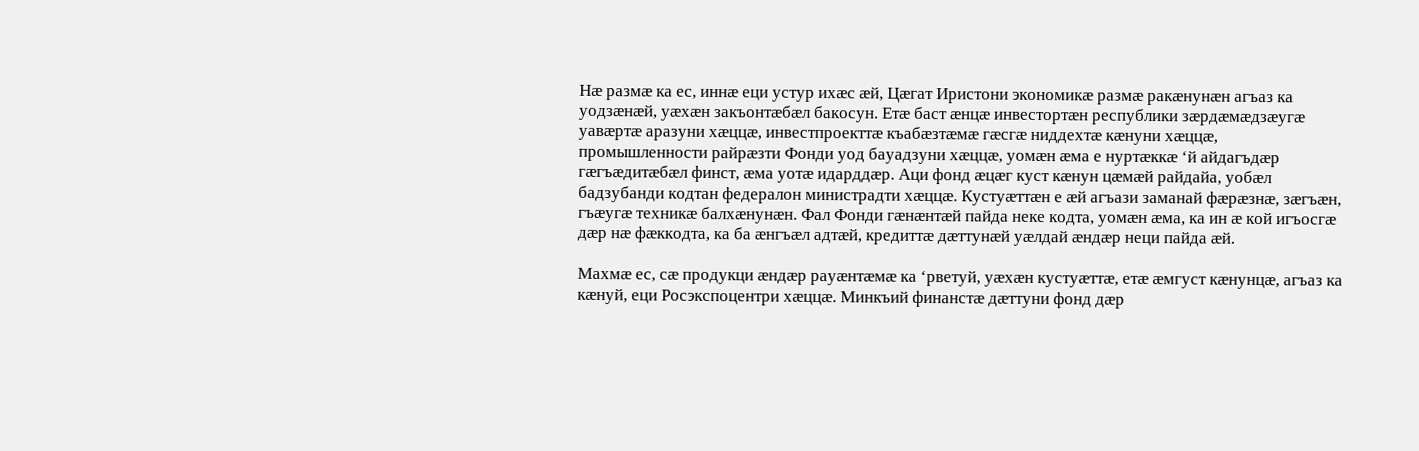Нӕ размӕ ка ес, иннӕ еци устур ихӕс ӕй, Цӕгат Иристони экономикӕ размӕ ракӕнунӕн агъаз ка уодзӕнӕй, уӕхӕн закъонтӕбӕл бакосун. Етӕ баст ӕнцӕ инвестортӕн республики зӕрдӕмӕдзӕугӕ уавӕртӕ аразуни хӕццӕ, инвестпроекттӕ къабӕзтӕмӕ гӕсгӕ ниддехтӕ кӕнуни хӕццӕ, промышленности райрӕзти Фонди уод бауадзуни хӕццӕ, уомӕн ӕма е нуртӕккӕ ‘й айдагъдӕр гӕгъӕдитӕбӕл финст, ӕма уотӕ идарддӕр. Аци фонд ӕцӕг куст кӕнун цӕмӕй райдайа, уобӕл бадзубанди кодтан федералон министрадти хӕццӕ. Кустуӕттӕн е ӕй агъази заманай фӕрӕзнӕ, зӕгъӕн, гъӕугӕ техникӕ балхӕнунӕн. Фал Фонди гӕнӕнтӕй пайда неке кодта, уомӕн ӕма, ка ин ӕ кой игъосгӕ дӕр нӕ фӕккодта, ка ба ӕнгъӕл адтӕй, кредиттӕ дӕттунӕй уӕлдай ӕндӕр неци пайда ӕй.

Махмӕ ес, сӕ продукци ӕндӕр рауӕнтӕмӕ ка ‘рветуй, уӕхӕн кустуӕттӕ, етӕ ӕмгуст кӕнунцӕ, агъаз ка кӕнуй, еци Росэкспоцентри хӕццӕ. Минкъий финанстӕ дӕттуни фонд дӕр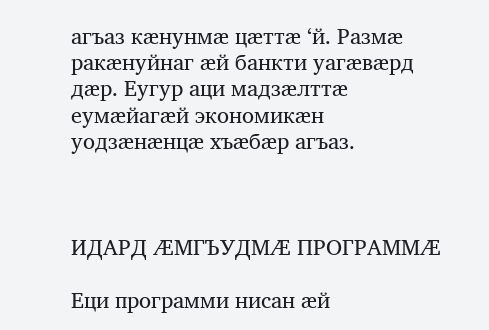агъаз кӕнунмӕ цӕттӕ ‘й. Размӕ ракӕнуйнаг ӕй банкти уагӕвӕрд дӕр. Еугур аци мадзӕлттӕ еумӕйагӕй экономикӕн уодзӕнӕнцӕ хъӕбӕр агъаз.



ИДАРД ӔМГЪУДМӔ ПРОГРАММӔ

Еци программи нисан ӕй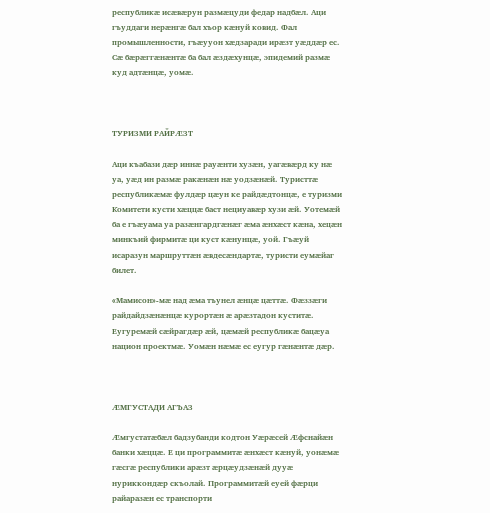республикӕ исӕвӕрун размӕцуди федар надбӕл. Аци гъуддаги нерӕнгӕ бал хъор кӕнуй ковид. Фал промышленности, гъӕууон хӕдзаради ирӕзт уӕддӕр ес. Сӕ бӕрӕггӕнӕнтӕ ба бал ӕздӕхунцӕ, эпидемий размӕ куд адтӕнцӕ, уомӕ.



ТУРИЗМИ РАЙРӔЗТ

Аци къабази дӕр иннӕ рауӕнти хузӕн, уагӕвӕрд ку нӕ уа, уӕд ин размӕ ракӕнӕн нӕ уодзӕнӕй. Туристтӕ республикӕмӕ фулдӕр цӕун ке райдӕдтонцӕ, е туризми Комитети кусти хӕццӕ баст нециуавӕр хузи ӕй. Уотемӕй ба е гъӕуама уа разӕнгардгӕнӕг ӕма ӕнхӕст кӕна, хецӕн минкъий фирмитӕ ци куст кӕнунцӕ, уой. Гъӕуй исаразун маршруттӕн ӕвдесӕндартӕ, туристи еумӕйаг билет.

«Мамисон»-мӕ над ӕма тъунел ӕнцӕ цӕттӕ. Фӕззӕги райдайдзӕнӕнцӕ курортӕн ӕ арӕзтадон куститӕ. Еугуремӕй сӕйрагдӕр ӕй, цӕмӕй республикӕ бацӕуа национ проектмӕ. Уомӕн нӕмӕ ес еугур гӕнӕнтӕ дӕр.



ӔМГУСТАДИ АГЪАЗ

Ӕмгустатӕбӕл бадзубанди кодтон Уӕрӕсей Ӕфснайӕн банки хӕццӕ. Е ци программитӕ ӕнхӕст кӕнуй, уонӕмӕ гӕсгӕ республики арӕзт ӕрцӕудзӕнӕй дууӕ нуриккондӕр скъолай. Программитӕй еуей фӕрци райаразӕн ес транспорти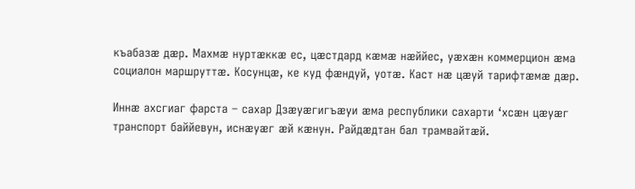къабазӕ дӕр. Махмӕ нуртӕккӕ ес, цӕстдард кӕмӕ нӕййес, уӕхӕн коммерцион ӕма социалон маршруттӕ. Косунцӕ, ке куд фӕндуй, уотӕ. Каст нӕ цӕуй тарифтӕмӕ дӕр.

Иннӕ ахсгиаг фарста – сахар Дзӕуӕгигъӕуи ӕма республики сахарти ‘хсӕн цӕуӕг транспорт баййевун, иснӕуӕг ӕй кӕнун. Райдӕдтан бал трамвайтӕй.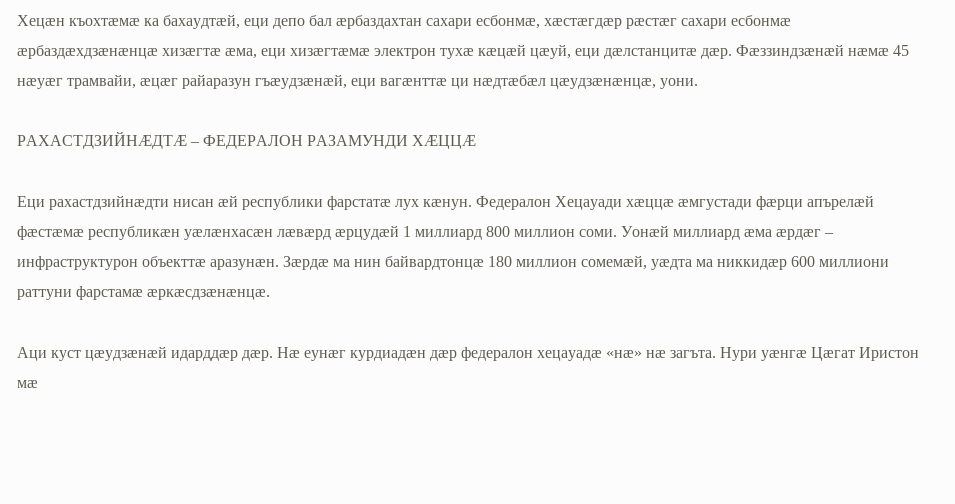Хецӕн къохтӕмӕ ка бахаудтӕй, еци депо бал ӕрбаздахтан сахари есбонмӕ, хӕстӕгдӕр рӕстӕг сахари есбонмӕ ӕрбаздӕхдзӕнӕнцӕ хизӕгтӕ ӕма, еци хизӕгтӕмӕ электрон тухӕ кӕцӕй цӕуй, еци дӕлстанцитӕ дӕр. Фӕззиндзӕнӕй нӕмӕ 45 нӕуӕг трамвайи, ӕцӕг райаразун гъӕудзӕнӕй, еци вагӕнттӕ ци нӕдтӕбӕл цӕудзӕнӕнцӕ, уони.

РАХАСТДЗИЙНӔДТӔ – ФЕДЕРАЛОН РАЗАМУНДИ ХӔЦЦӔ

Еци рахастдзийнӕдти нисан ӕй республики фарстатӕ лух кӕнун. Федералон Хецауади хӕццӕ ӕмгустади фӕрци апърелӕй фӕстӕмӕ республикӕн уӕлӕнхасӕн лӕвӕрд ӕрцудӕй 1 миллиард 800 миллион соми. Уонӕй миллиард ӕма ӕрдӕг – инфраструктурон объекттӕ аразунӕн. Зӕрдӕ ма нин байвардтонцӕ 180 миллион сомемӕй, уӕдта ма никкидӕр 600 миллиони раттуни фарстамӕ ӕркӕсдзӕнӕнцӕ.

Аци куст цӕудзӕнӕй идарддӕр дӕр. Нӕ еунӕг курдиадӕн дӕр федералон хецауадӕ «нӕ» нӕ загъта. Нури уӕнгӕ Цӕгат Иристон мӕ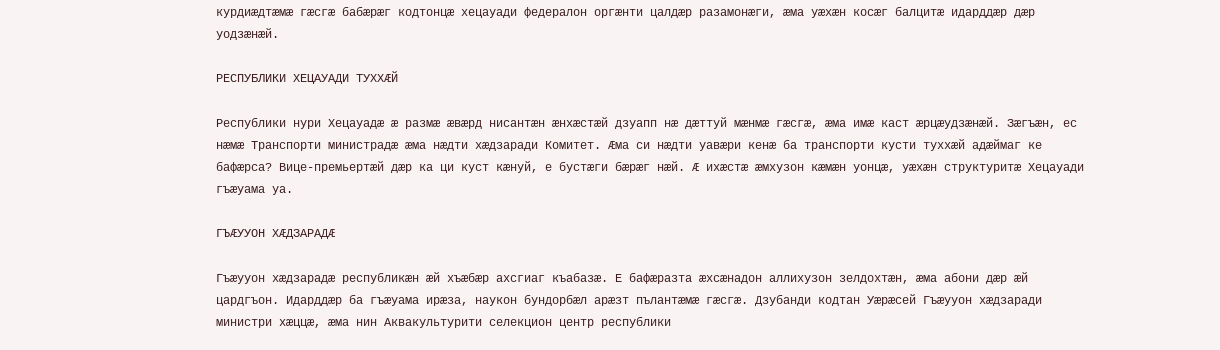курдиӕдтӕмӕ гӕсгӕ бабӕрӕг кодтонцӕ хецауади федералон оргӕнти цалдӕр разамонӕги, ӕма уӕхӕн косӕг балцитӕ идарддӕр дӕр уодзӕнӕй.

РЕСПУБЛИКИ ХЕЦАУАДИ ТУХХӔЙ

Республики нури Хецауадӕ ӕ размӕ ӕвӕрд нисантӕн ӕнхӕстӕй дзуапп нӕ дӕттуй мӕнмӕ гӕсгӕ, ӕма имӕ каст ӕрцӕудзӕнӕй. Зӕгъӕн, ес нӕмӕ Транспорти министрадӕ ӕма нӕдти хӕдзаради Комитет. Ӕма си нӕдти уавӕри кенӕ ба транспорти кусти туххӕй адӕймаг ке бафӕрса? Вице-премьертӕй дӕр ка ци куст кӕнуй, е бустӕги бӕрӕг нӕй. Ӕ ихӕстӕ ӕмхузон кӕмӕн уонцӕ, уӕхӕн структуритӕ Хецауади гъӕуама уа.

ГЪӔУУОН ХӔДЗАРАДӔ

Гъӕууон хӕдзарадӕ республикӕн ӕй хъӕбӕр ахсгиаг къабазӕ. Е бафӕразта ӕхсӕнадон аллихузон зелдохтӕн, ӕма абони дӕр ӕй цардгъон. Идарддӕр ба гъӕуама ирӕза, наукон бундорбӕл арӕзт пълантӕмӕ гӕсгӕ. Дзубанди кодтан Уӕрӕсей Гъӕууон хӕдзаради министри хӕццӕ, ӕма нин Аквакультурити селекцион центр республики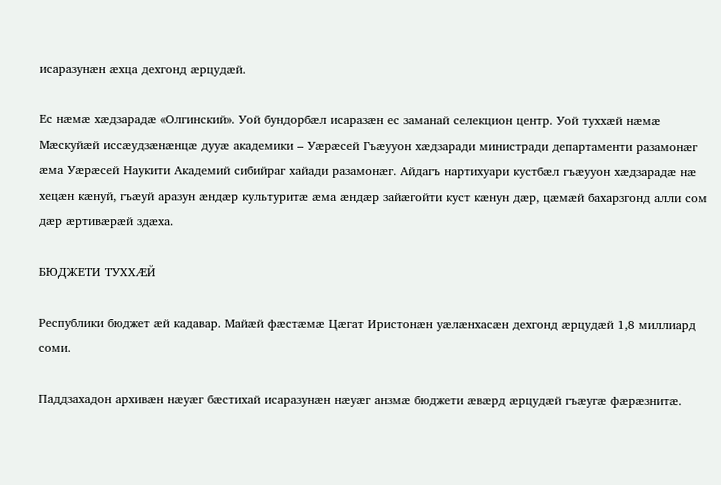исаразунӕн ӕхца дехгонд ӕрцудӕй.

Ес нӕмӕ хӕдзарадӕ «Олгинский». Уой бундорбӕл исаразӕн ес заманай селекцион центр. Уой туххӕй нӕмӕ Мӕскуйӕй иссӕудзӕнӕнцӕ дууӕ академики – Уӕрӕсей Гъӕууон хӕдзаради министради департаменти разамонӕг ӕма Уӕрӕсей Наукити Академий сибийраг хайади разамонӕг. Айдагъ нартихуари кустбӕл гъӕууон хӕдзарадӕ нӕ хецӕн кӕнуй, гъӕуй аразун ӕндӕр культуритӕ ӕма ӕндӕр зайӕгойти куст кӕнун дӕр, цӕмӕй бахарзгонд алли сом дӕр ӕртивӕрӕй здӕха.

БЮДЖЕТИ ТУХХӔЙ

Республики бюджет ӕй кадавар. Майӕй фӕстӕмӕ Цӕгат Иристонӕн уӕлӕнхасӕн дехгонд ӕрцудӕй 1,8 миллиард соми.

Паддзахадон архивӕн нӕуӕг бӕстихай исаразунӕн нӕуӕг анзмӕ бюджети ӕвӕрд ӕрцудӕй гъӕугӕ фӕрӕзнитӕ.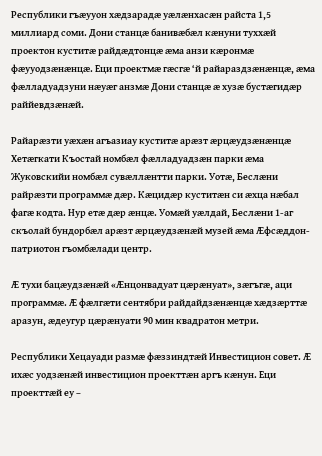Республики гъӕууон хӕдзарадӕ уӕлӕнхасӕн райста 1,5 миллиард соми. Дони станцӕ банивӕбӕл кӕнуни туххӕй проектон куститӕ райдӕдтонцӕ ӕма анзи кӕронмӕ фӕууодзӕнӕнцӕ. Еци проектмӕ гӕсгӕ ‘й райараздзӕнӕнцӕ, ӕма фӕлладуадзуни нӕуӕг анзмӕ Дони станцӕ ӕ хузӕ бустӕгидӕр раййевдзӕнӕй.

Райарӕзти уӕхӕн агъазиау куститӕ арӕзт ӕрцӕудзӕнӕнцӕ Хетӕгкати Къостай номбӕл фӕлладуадзӕн парки ӕма Жуковскийи номбӕл сувӕллӕнтти парки. Уотӕ, Беслӕни райрӕзти программӕ дӕр. Кӕцидӕр куститӕн си ӕхца нӕбал фагӕ кодта. Нур етӕ дӕр ӕнцӕ. Уомӕй уӕлдай, Беслӕни 1-аг скъолай бундорбӕл арӕзт ӕрцӕудзӕнӕй музей ӕма Ӕфсӕддон-патриотон гъомбӕлади центр.

Ӕ тухи бацӕудзӕнӕй «Ӕнцонвадуат цӕрӕнуат», зӕгъгӕ, аци программӕ. Ӕ фӕлгӕти сентябри райдайдзӕнӕнцӕ хӕдзӕрттӕ аразун, ӕдеугур цӕрӕнуати 90 мин квадратон метри.

Республики Хецауади размӕ фӕззиндтӕй Инвестицион совет. Ӕ ихӕс уодзӕнӕй инвестицион проекттӕн аргъ кӕнун. Еци проекттӕй еу –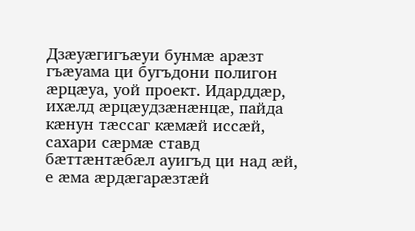Дзӕуӕгигъӕуи бунмӕ арӕзт гъӕуама ци бугъдони полигон ӕрцӕуа, уой проект. Идарддӕр, ихӕлд ӕрцӕудзӕнӕнцӕ, пайда кӕнун тӕссаг кӕмӕй иссӕй, сахари сӕрмӕ ставд бӕттӕнтӕбӕл ауигъд ци над ӕй, е ӕма ӕрдӕгарӕзтӕй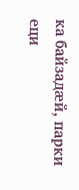ка байзадӕй, парки еци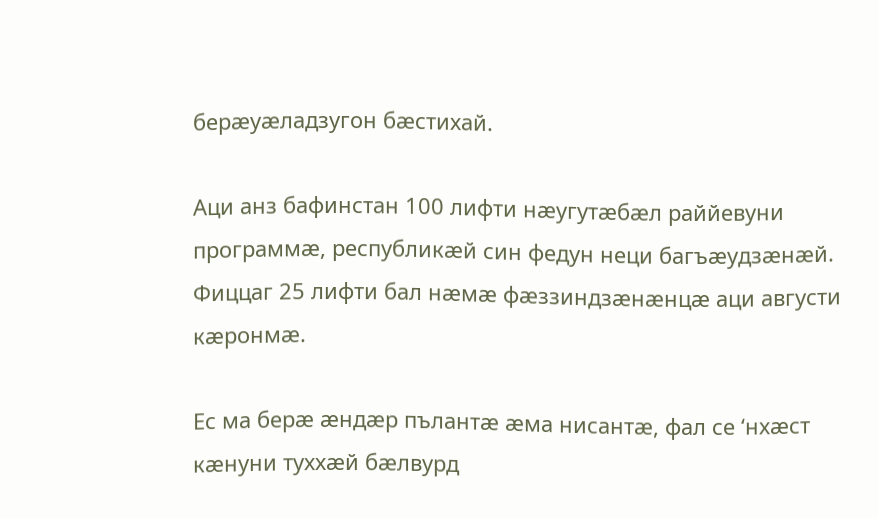берӕуӕладзугон бӕстихай.

Аци анз бафинстан 100 лифти нӕугутӕбӕл раййевуни программӕ, республикӕй син федун неци багъӕудзӕнӕй. Фиццаг 25 лифти бал нӕмӕ фӕззиндзӕнӕнцӕ аци августи кӕронмӕ.

Ес ма берӕ ӕндӕр пълантӕ ӕма нисантӕ, фал се ‘нхӕст кӕнуни туххӕй бӕлвурд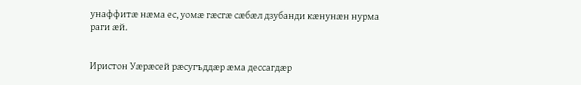унаффитӕ нӕма ес, уомӕ гӕсгӕ сӕбӕл дзубанди кӕнунӕн нурма раги ӕй.


Иристон Уӕрӕсей рӕсугъддӕр ӕма дессагдӕр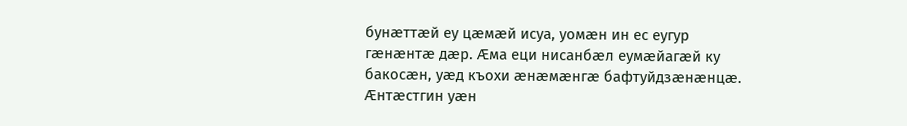бунӕттӕй еу цӕмӕй исуа, уомӕн ин ес еугур гӕнӕнтӕ дӕр. Ӕма еци нисанбӕл еумӕйагӕй ку бакосӕн, уӕд къохи ӕнӕмӕнгӕ бафтуйдзӕнӕнцӕ. Ӕнтӕстгин уӕн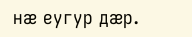нӕ еугур дӕр.